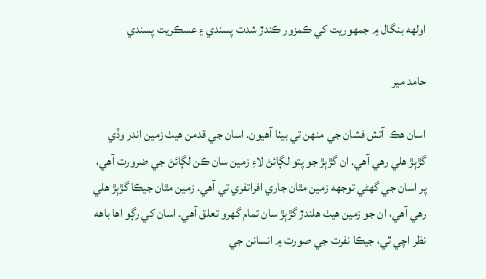اولهه بنگال ۾ جمهوريت کي ڪمزور ڪندڙ شدت پسندي ۽ عسڪريت پسندي

حامد مير

اسان هڪ  آتش فشان جي منهن تي بيٺا آهيون. اسان جي قدمن هيٺ زمين اندر وڏي گڙٻڙ هلي رهي آهي. ان گڙٻڙ جو پتو لڳائڻ لاءِ زمين سان ڪن لڳائڻ جي ضرورت آهي، پر اسان جي گهڻي توجهه زمين مٿان جاري افراتفري تي آهي. زمين مٿان جيڪا گڙٻڙ هلي رهي آهي، ان جو زمين هيٺ هلندڙ گڙٻڙ سان تمام گهرو تعلق آهي. اسان کي رڳو اها باهه نظر اچي ٿي، جيڪا نفرت جي صورت ۾ انسانن جي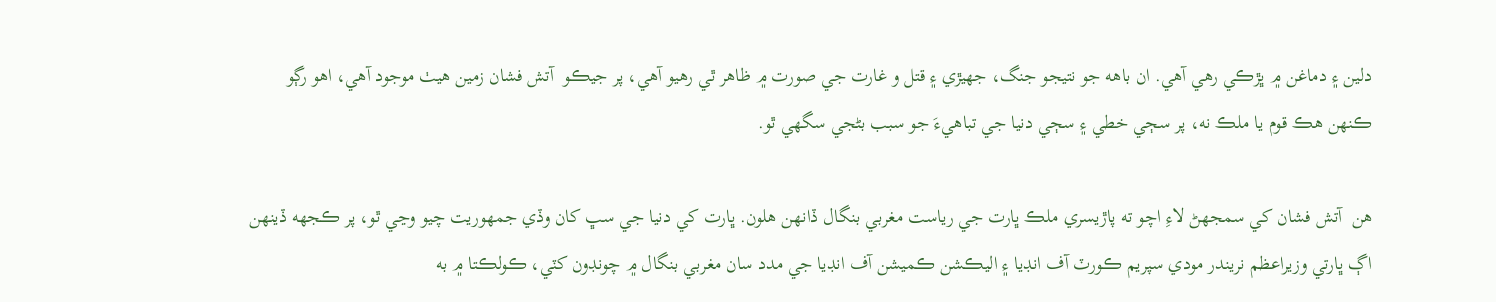دلين ۽ دماغن ۾ ڀڙڪي رهي آهي. ان باهه جو نتيجو جنگ، جهيڙي ۽ قتل و غارت جي صورت ۾ ظاهر ٿي رهيو آهي، پر جيڪو  آتش فشان زمين هيٺ موجود آهي، اهو رڳو ڪنهن هڪ قوم يا ملڪ نه، پر سڄي خطي ۽ سڄي دنيا جي تباهيءَ جو سبب بڻجي سگهي ٿو.

هن  آتش فشان کي سمجهڻ لاءِ اچو ته پاڙيسري ملڪ ڀارت جي رياست مغربي بنگال ڏانهن هلون. ڀارت کي دنيا جي سڀ کان وڏي جمهوريت چيو وڃي ٿو، پر ڪجهه ڏينهن اڳ ڀارتي وزيراعظم نريندر مودي سپريم ڪورٽ آف انڊيا ۽ اليڪشن ڪميشن آف انڊيا جي مدد سان مغربي بنگال ۾ چونڊون کٽي، ڪولڪتا ۾ به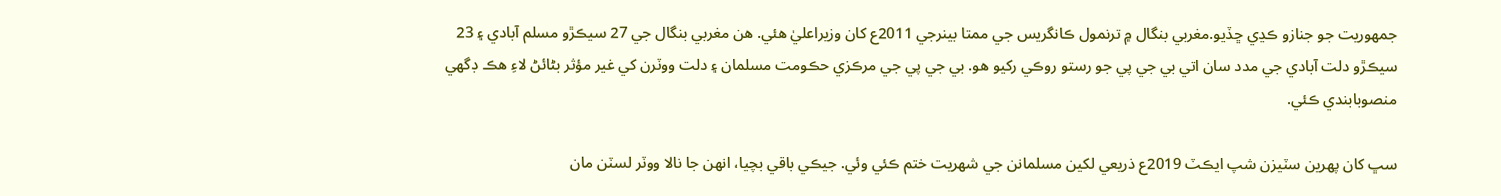جمهوريت جو جنازو ڪڍي ڇڏيو.مغربي بنگال ۾ ترنمول ڪانگريس جي ممتا بينرجي 2011ع کان وزيراعليٰ هئي. هن مغربي بنگال جي 27 سيڪڙو مسلم آبادي ۽ 23 سيڪڙو دلت آبادي جي مدد سان اتي بي جي پي جو رستو روڪي رکيو هو. بي جي پي جي مرڪزي حڪومت مسلمان ۽ دلت ووٽرن کي غير مؤثر بڻائڻ لاءِ هڪ ڊگهي منصوبابندي ڪئي.

سڀ کان پهرين سٽيزن شپ ايڪٽ 2019ع ذريعي لکين مسلمانن جي شهريت ختم ڪئي وئي. جيڪي باقي بچيا، انهن جا نالا ووٽر لسٽن مان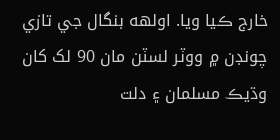خارج ڪيا ويا. اولهه بنگال جي تازي چونڊن ۾ ووٽر لسٽن مان 90 لک کان وڌيڪ مسلمان ۽ دلت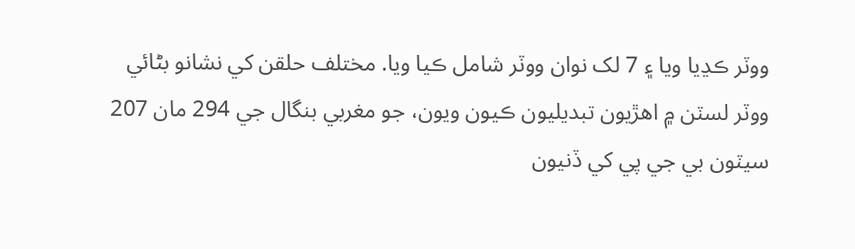ووٽر ڪڍيا ويا ۽ 7 لک نوان ووٽر شامل ڪيا ويا. مختلف حلقن کي نشانو بڻائي ووٽر لسٽن ۾ اهڙيون تبديليون ڪيون ويون، جو مغربي بنگال جي 294 مان 207 سيٽون بي جي پي کي ڏنيون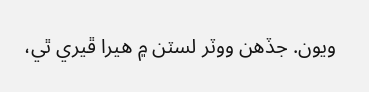ويون. جڏهن ووٽر لسٽن ۾ هيرا ڦيري ٿي،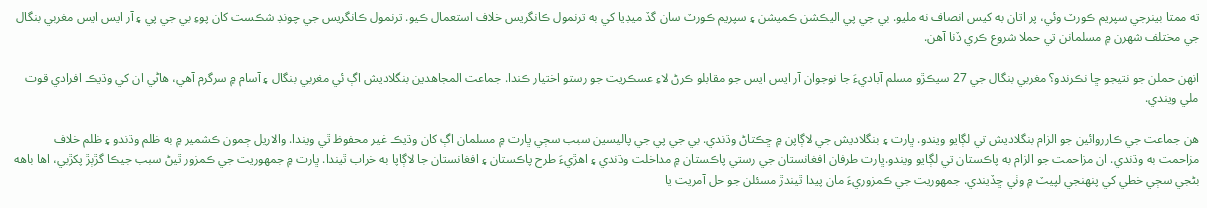ته ممتا بينرجي سپريم ڪورٽ وئي، پر اتان به کيس انصاف نه مليو. بي جي پي اليڪشن ڪميشن ۽ سپريم ڪورٽ سان گڏ ميڊيا کي به ترنمول ڪانگريس خلاف استعمال ڪيو. ترنمول ڪانگريس جي چونڊ شڪست کان پوءِ بي جي پي ۽ آر ايس ايس مغربي بنگال جي مختلف شهرن ۾ مسلمانن تي حملا شروع ڪري ڏنا آهن.

انهن حملن جو نتيجو ڇا نڪرندو؟ مغربي بنگال جي 27 سيڪڙو مسلم آباديءَ جا نوجوان آر ايس ايس جو مقابلو ڪرڻ لاءِ عسڪريت جو رستو اختيار ڪندا. جماعت المجاهدين بنگلاديش اڳ ئي مغربي بنگال ۽ آسام ۾ سرگرم آهي، هاڻي ان کي وڌيڪ افرادي قوت ملي ويندي.

هن جماعت جي ڪارروائين جو الزام بنگلاديش تي لڳايو ويندو. ڀارت ۽ بنگلاديش جي لاڳاپن ۾ ڇڪتاڻ وڌندي. بي جي پي جي پاليسين سبب سڄي ڀارت ۾ مسلمان اڳ کان وڌيڪ غير محفوظ ٿي ويندا. والاريل ڄمون ڪشمير ۾ به ظلم وڌندو ۽ ظلم خلاف مزاحمت به وڌندي. ان مزاحمت جو الزام به پاڪستان تي لڳايو ويندو.ڀارت طرفان افغانستان جي رستي پاڪستان ۾ مداخلت وڌندي ۽ اهڙيءَ طرح پاڪستان ۽ افغانستان جا لاڳاپا به خراب ٿيندا. ڀارت ۾ جمهوريت جي ڪمزور ٿيڻ سبب جيڪا گڙٻڙ پکڙبي، اها باهه بڻجي سڄي خطي کي پنهنجي لپيٽ ۾ وٺي ڇڏيندي. جمهوريت جي ڪمزوريءَ مان پيدا ٿيندڙ مسئلن جو حل آمريت يا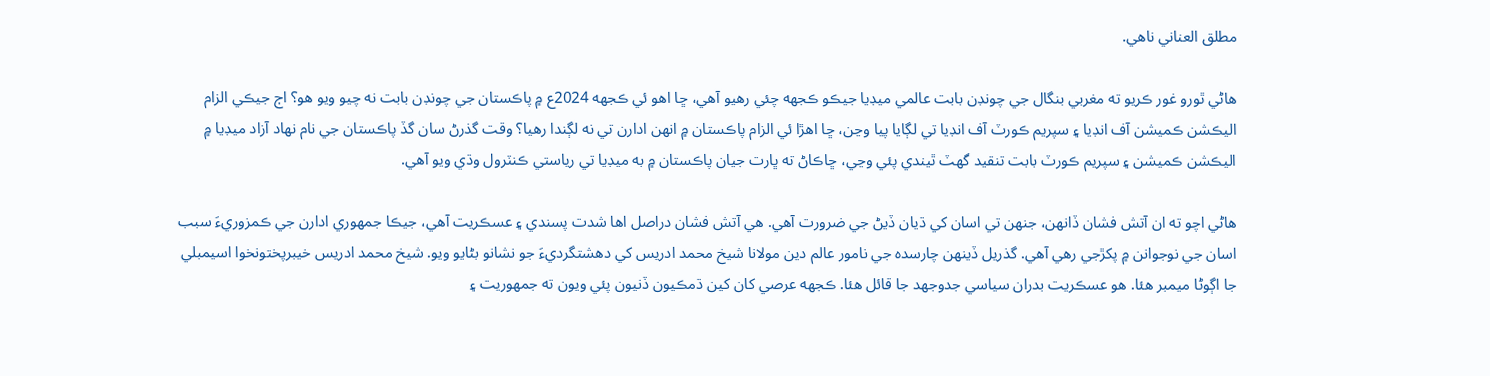مطلق العناني ناهي.

هاڻي ٿورو غور ڪريو ته مغربي بنگال جي چونڊن بابت عالمي ميڊيا جيڪو ڪجهه چئي رهيو آهي، ڇا اهو ئي ڪجهه 2024ع ۾ پاڪستان جي چونڊن بابت نه چيو ويو هو؟ اڄ جيڪي الزام اليڪشن ڪميشن آف انڊيا ۽ سپريم ڪورٽ آف انڊيا تي لڳايا پيا وڃن، ڇا اهڙا ئي الزام پاڪستان ۾ انهن ادارن تي نه لڳندا رهيا؟ وقت گذرڻ سان گڏ پاڪستان جي نام نهاد آزاد ميڊيا ۾ اليڪشن ڪميشن ۽ سپريم ڪورٽ بابت تنقيد گهٽ ٿيندي پئي وڃي، ڇاڪاڻ ته ڀارت جيان پاڪستان ۾ به ميڊيا تي رياستي ڪنٽرول وڌي ويو آهي.

هاڻي اچو ته ان آتش فشان ڏانهن، جنهن تي اسان کي ڌيان ڏيڻ جي ضرورت آهي. هي آتش فشان دراصل اها شدت پسندي ۽ عسڪريت آهي، جيڪا جمهوري ادارن جي ڪمزوريءَ سبب اسان جي نوجوانن ۾ پکڙجي رهي آهي. گذريل ڏينهن چارسده جي نامور عالم دين مولانا شيخ محمد ادريس کي دهشتگرديءَ جو نشانو بڻايو ويو. شيخ محمد ادريس خيبرپختونخوا اسيمبلي جا اڳوڻا ميمبر هئا. هو عسڪريت بدران سياسي جدوجهد جا قائل هئا. ڪجهه عرصي کان کين ڌمڪيون ڏنيون پئي ويون ته جمهوريت ۽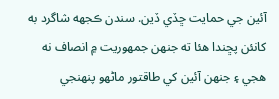آئين جي حمايت ڇڏي ڏين. سندن ڪجهه شاگرد به کانئن پڇندا هئا ته جنهن جمهوريت ۾ انصاف نه هجي ۽ جنهن آئين کي طاقتور ماڻهو پنهنجي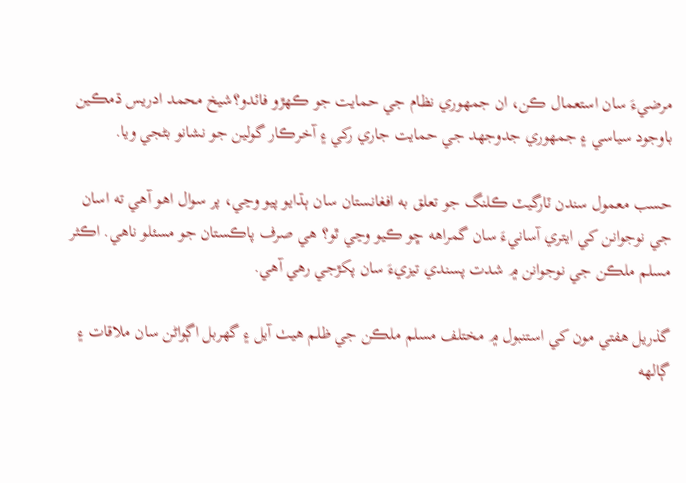مرضيءَ سان استعمال ڪن، ان جمهوري نظام جي حمايت جو ڪهڙو فائدو؟شيخ محمد ادريس ڌمڪين باوجود سياسي ۽ جمهوري جدوجهد جي حمايت جاري رکي ۽ آخرڪار گولين جو نشانو بڻجي ويا.

حسب معمول سندن ٽارگيٽ ڪلنگ جو تعلق به افغانستان سان ٻڌايو پيو وڃي، پر سوال اهو آهي ته اسان جي نوجوانن کي ايتري آسانيءَ سان گمراهه ڇو ڪيو وڃي ٿو؟ هي صرف پاڪستان جو مسئلو ناهي. اڪثر مسلم ملڪن جي نوجوانن ۾ شدت پسندي تيزيءَ سان پکڙجي رهي آهي.

گذريل هفتي مون کي استنبول ۾ مختلف مسلم ملڪن جي ظلم هيٺ آيل ۽ گهربل اڳواڻن سان ملاقات ۽ ڳالهه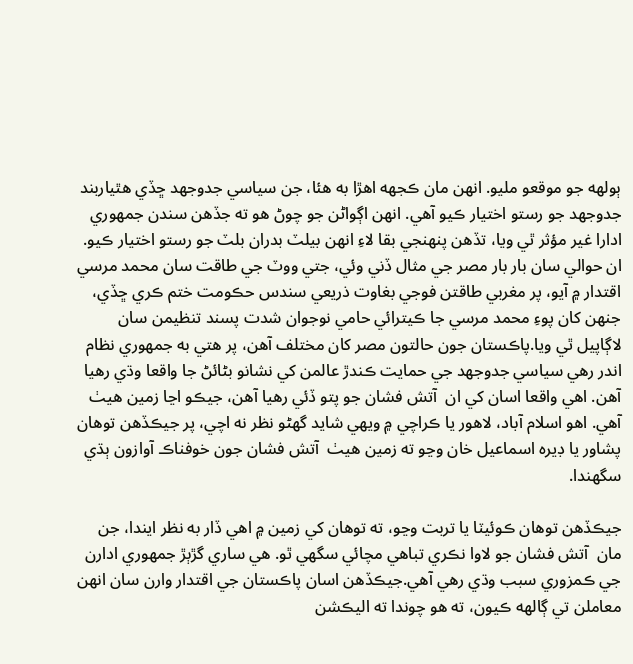ٻولهه جو موقعو مليو. انهن مان ڪجهه اهڙا به هئا، جن سياسي جدوجهد ڇڏي هٿياربند جدوجهد جو رستو اختيار ڪيو آهي. انهن اڳواڻن جو چوڻ هو ته جڏهن سندن جمهوري ادارا غير مؤثر ٿي ويا، تڏهن پنهنجي بقا لاءِ انهن بيلٽ بدران بلٽ جو رستو اختيار ڪيو. ان حوالي سان بار بار مصر جي مثال ڏني وئي، جتي ووٽ جي طاقت سان محمد مرسي اقتدار ۾ آيو، پر مغربي طاقتن فوجي بغاوت ذريعي سندس حڪومت ختم ڪري ڇڏي، جنهن کان پوءِ محمد مرسي جا ڪيترائي حامي نوجوان شدت پسند تنظيمن سان لاڳاپيل ٿي ويا.پاڪستان جون حالتون مصر کان مختلف آهن، پر هتي به جمهوري نظام اندر رهي سياسي جدوجهد جي حمايت ڪندڙ عالمن کي نشانو بڻائڻ جا واقعا وڌي رهيا آهن. اهي واقعا اسان کي ان  آتش فشان جو پتو ڏئي رهيا آهن، جيڪو اڃا زمين هيٺ آهي. اهو اسلام آباد، لاهور يا ڪراچي ۾ ويهي شايد گهڻو نظر نه اچي، پر جيڪڏهن توهان پشاور يا ڊيره اسماعيل خان وڃو ته زمين هيٺ  آتش فشان جون خوفناڪ آوازون ٻڌي سگهندا.

جيڪڏهن توهان ڪوئيٽا يا تربت وڃو، ته توهان کي زمين ۾ اهي ڏار به نظر ايندا، جن مان  آتش فشان جو لاوا نڪري تباهي مچائي سگهي ٿو. هي ساري گڙٻڙ جمهوري ادارن جي ڪمزوري سبب وڌي رهي آهي.جيڪڏهن اسان پاڪستان جي اقتدار وارن سان انهن معاملن تي ڳالهه ڪيون، ته هو چوندا ته اليڪشن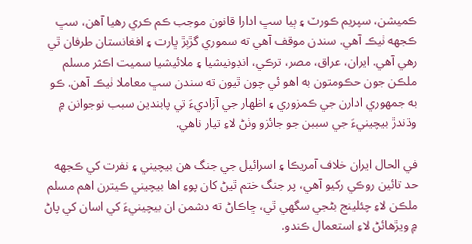ڪميشن، سپريم ڪورٽ ۽ ٻيا سڀ ادارا قانون موجب ڪم ڪري رهيا آهن، سڀ ڪجهه ٺيڪ آهي. سندن موقف آهي ته سموري گڙٻڙ ڀارت ۽ افغانستان طرفان ٿي رهي آهي. ايران، عراق، مصر، ترڪي، انڊونيشيا ۽ ملائيشيا سميت اڪثر مسلم ملڪن جون حڪومتون به اهو ئي چون ٿيون ته سندن سڀ معاملا ٺيڪ آهن. ڪو به جمهوري ادارن جي ڪمزوري ۽ اظهار جي آزاديءَ تي پابندين سبب نوجوانن ۾ وڌندڙ بيچينيءَ جي سببن جو جائزو وٺڻ لاءِ تيار ناهي.

في الحال ايران خلاف آمريڪا ۽ اسرائيل جي جنگ هن بيچيني ۽ نفرت کي ڪجهه حد تائين روڪي رکيو آهي، پر جنگ ختم ٿيڻ کان پوءِ اها بيچيني ڪيترن اهم مسلم ملڪن لاءِ چئلينج بڻجي سگهي ٿي، ڇاڪاڻ ته دشمن ان بيچينيءَ کي اسان کي پاڻ ۾ ويڙهائڻ لاءِ استعمال ڪندو.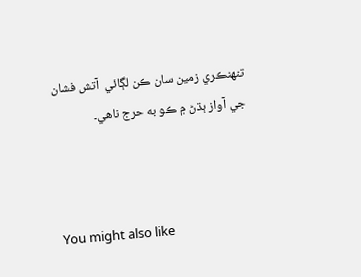تنهنڪري زمين سان ڪن لڳائي  آتش فشان جي آواز ٻڌڻ ۾ ڪو به حرج ناهي۔



You might also like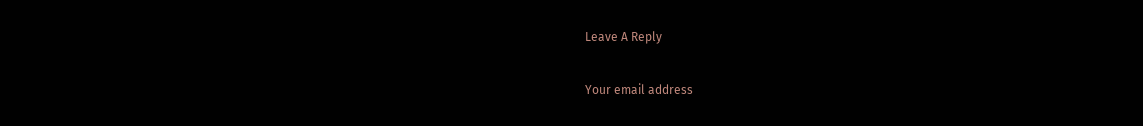Leave A Reply

Your email address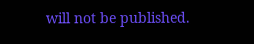will not be published.